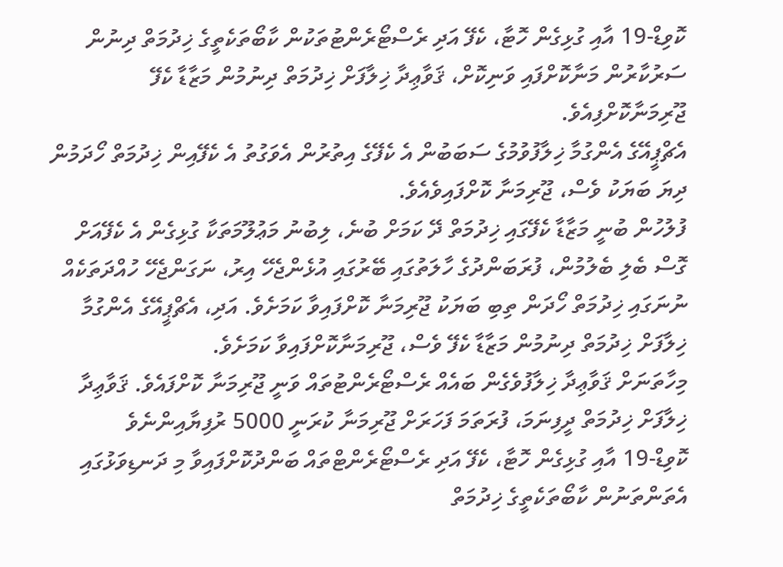ކޮވިޑް-19 އާއި ގުޅިގެން ހޮޓާ، ކެފޭ އަދި ރެސްޓޯރެންޓުތަކުން ކާބޯތަކެތީގެ ޚިދުމަތް ދިނުން ސަރުކާރުން މަނާކޮށްފައި ވަނިކޮށް، ޤަވާޢިދާ ޚިލާފަށް ޚިދުމަތް ދިނުމުން މަޒާޑާ ކެފޭ ޖޫރިމަނާކޮށްފިއެވެ.
އެޗްޕީއޭގެ އެންގުމާ ޚިލާފުވުމުގެ ސަބަބުން އެ ކެފޭގެ އިތުރުން އެވަގުތު އެ ކެފޭއިން ޚިދުމަތް ހޯދަމުން ދިޔަ ބަޔަކު ވެސް، ޖޫރިމަނާ ކޮށްފައިވެއެވެ.
ފުލުހުން ބުނީ މަޒާޑާ ކެފޭގައި ޚިދުމަތް ދޭ ކަމަށް ބުނެ، ލިބުނު މަޢުލޫމަތަކާ ގުޅިގެން އެ ކެފޭއަށް ގޮސް ބެލި ބެލުމުން، ފުރަބަންދުގެ ހާލަތުގައި ބޭރުގައި އުޅެންޖެހޭ އިރު، ނަގަންޖެހޭ ހުއްދަތަކެއް ނުނަގައި ޚިދުމަތް ހޯދަން ތިބި ބަޔަކު ޖޫރިމަނާ ކޮށްފައިވާ ކަމަށެވެ. އަދި، އެޗްޕީއޭގެ އެންގުމާ ޚިލާފަށް ޚިދުމަތް ދިނުމުން މަޒާޑާ ކެފޭ ވެސް، ޖޫރިމަނާކޮށްފައިވާ ކަމަށެވެ.
މިހާތަނަށް ޤަވާޢިދާ ޚިލާފުވެގެން ބައެއް ރެސްޓޯރެންޓުތައް ވަނީ ޖޫރިމަނާ ކޮށްފައެވެ. ޤަވާޢިދާ ޚިލާފަށް ޚިދުމަތް ދީފިނަމަ، ފުރަތަމަ ފަހަރަށް ޖޫރިމަނާ ކުރަނީ 5000 ރުފިޔާއިންނެވެ
ކޮވިޑް-19 އާއި ގުޅިގެން ހޮޓާ، ކެފޭ އަދި ރެސްޓޯރެންޓްތައް ބަންދުކޮށްފައިވާ މި ދަނޑިވަޅުގައި އެތަންތަނުން ކާބޯތަކެތީގެ ޚިދުމަތް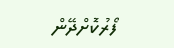ފޯރުކޮށްދޭން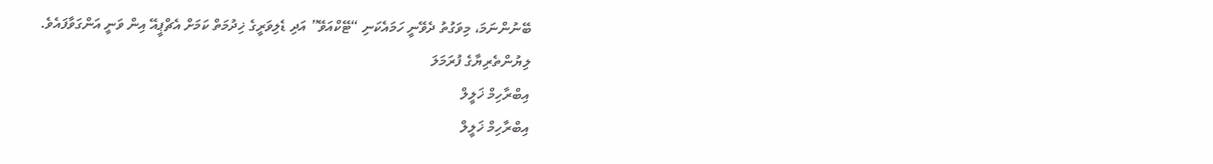ބޭނުންނަމަ، މިވަގުތު ދެވޭނީ ހަމައެކަނި “ޓޭކްއަވޭ” އަދި ޑެލިވަރީގެ ޚިދުމަތް ކަމަށް އެޗްޕީއޭ އިން ވަނީ އަންގަވާފައެވެ.
ލިޔުންތެރިޔާގެ ފުރަމަލަ
އިބްރާހިމް ޚަލީލް
އިބްރާހިމް ޚަލީލް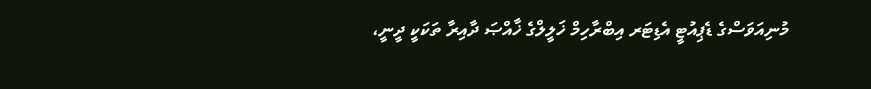މުނިއަވަސްގެ ޑެޕިއުޓީ އެޑިޓަރ އިބްރާހިމް ޚަލީލްގެ ޚާއްޞަ ދާއިރާ ތަކަކީ ދީނީ،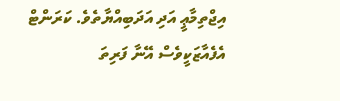އިޖްތިމާޢީ އަދި އަދަބިއްޔާތެވެ. ކަރަންޓް އެފެއާޒަކީވެސް އޭނާ ފަރިތަ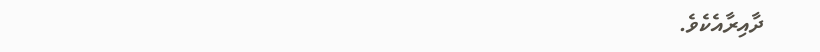ދާއިރާއެކެވެ.